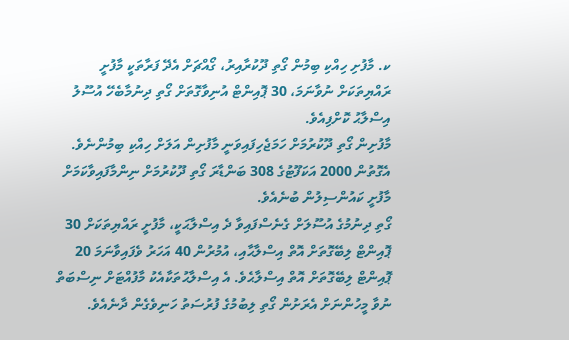ކ. މާފުށި ހިއްކި ބިމުން ގޯތި ދޫކުރާއިރު، ގޯއްޗަށް އެދޭ ފަރާތަކީ މާފުށީ ރައްޔިތަކަށް ނުވާނަމަ، 30 ޕޮއިންޓް އުނިވާގޮތަށް ގޯތި ދިނުމާބެހޭ އުސޫލު އިސްލާޙު ކޮށްފިއެވެ.
މާފުށިން ގޯތި ދޫކުރުމަށް ހަމަޖެހިފައިވަނީ މާފުށިން އަލަށް ހިއްކި ބިމުންނެވެ. އެގޮތުން 2000 އަކަފޫޓުގެ 308 ބަންޑާރަ ގޯތި ދޫކުރުމަށް ނިންމާފައިވާކަމަށް މާފުށީ ކައުންސިލުން ބުނެއެވެ.
ގޯތި ދިނުމުގެ އުސޫލަށް ގެނެސްފައިވާ ދެ އިސްލާޙަކީ، މާފުށީ ރައްޔިތަކަށް 30 ޕޮއިންޓް ލިބޭގޮތަށް އޮތް އިސްލާޙާއި، އުމުރުން 40 އަހަރު ވެފައިވާނަމަ 20 ޕޮއިންޓް ލިބޭގޮތަށް އޮތް އިސްލާޙެވެ. އެ އިސްލާޙުތަކާއެކު މާފުއްޓަށް ނިސްބަތް ނުވާ މީހުންނަށް އެރަށުން ގޯތި ލިބުމުގެ ފުރުސަތު ހަނިވެގެން ދާނެއެވެ.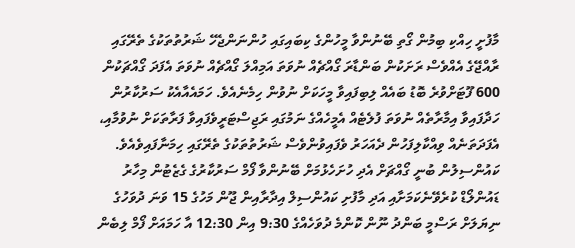މާފުށީ ހިއްކި ބިމުން ގޯތި ބޭނުންވާ މީހުންގެ ކިބައިގައި ހުންނަންޖެހޭ ޝަރުތުތަކުގެ ތެރޭގައި ރާއްޖޭގެ އެއްވެސް ރަށަކުން ބަންޑާރަ ގޯއްޗެއް ނުވަތަ އަމިއްލަ ގޯއްޗެއް ނުވަތަ އެފަދަ ގޯއްޗަކުން 600 ފޫޓަށްވުރެ ބޮޑު ބައެއް ލިބިފައިވާ މީހަކަށް ނުވުން ހިމެނެއެވެ. ހަމައެއާއެކު ސަރުކާރުން ހަދާފައިވާ އިމާރާތެއް ނުވަތަ ފުލެޓެއް އެމީހެއްގެ ނަމުގައި ރަޖިސްޓަރީވެފައިވާ ފަރާތަކަށް ނުވުމާއި، އެފަދަތަނެއް ވިއްކާލިފަހުން ދެއަހަރު ވެފައިވުންވެސް ޝަރުތުތަކުގެ ތެރޭގައި ހިމަނާފައިވެއެވެ.
ކައުންސިލުން ބުނީ ގޯއްޗަށް އެދި ހުށަހެޅުމަށް ބޭނުންވާ ފޯމް ސަރުކާރުގެ ގެޒެޓުން މިހާރު ޑައުންލޯޑް ކުރެވޭނެކަމަށާއި އަދި މާފުށި ކައުންސިލް އިދާރާއިން ޖޫން މަހުގެ 15 ވަނަ ދުވަހުގެ ނިޔަލަށް ރަސްމީ ބަންދު ނޫން ކޮންމެ ދުވަހެއްގެ 9:30 އިން 12:30 އާ ހަމައަށް ފޯމް ލިބެން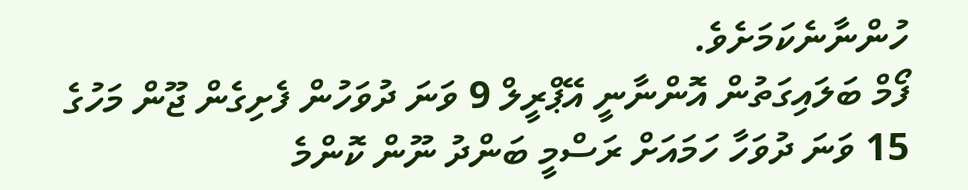ހުންނާނެކަމަށެވެ.
ފޯމް ބަލައިގަތުން އޮންނާނީ އޭޕްރީލް 9 ވަނަ ދުވަހުން ފެށިގެން ޖޫން މަހުގެ 15 ވަނަ ދުވަހާ ހަމައަށް ރަސްމީ ބަންދު ނޫން ކޮންމެ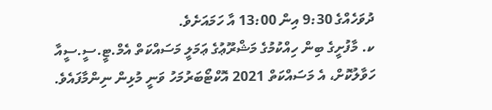ދުވަހެއްގެ 9:30 އިން 13:00 އާ ހަމައަށެވެ.
ކ. މާފުށީގެ ބިން ހިއްކުމުގެ މަޝްރޫޢުގެ ޢަމަލީ މަސައްކަތް އެމް.ޓީ.ސީ.ސީއާ ހަވާލުކޮށް، އެ މަސައްކަތް 2021 އޮކްޓޯބަރުމަހު ވަނީ މުޅިން ނިންމާފައެވެ.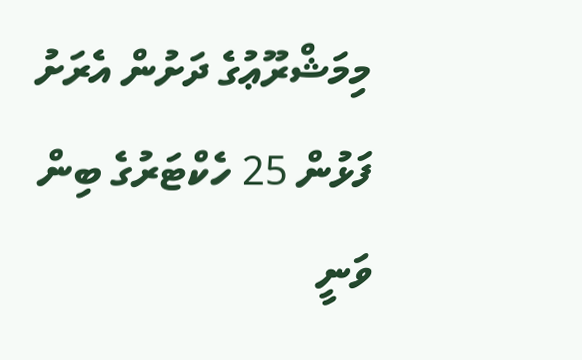މިމަޝްރޫޢުގެ ދަށުން އެރަށު ފަޅުން 25 ހެކްޓަރުގެ ބިން ވަނީ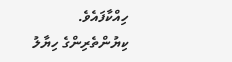ހިއްކާފައެވެ.
ކިޔުންތެރިންގެ ހިޔާލު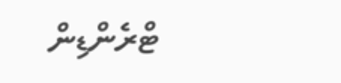ޓްރެންޑިން